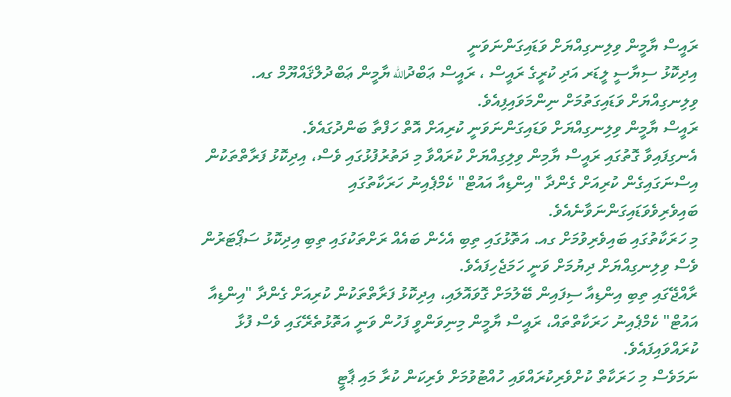ރައީސް ޔާމީން ވިލިނގިއްޔަށް ވަޑައިގަންނަވަނީ
އިދިކޮޅު ސިޔާސީ ލީޑަރ އަދި ކުރީގެ ރައީސް ، ރައީސް ޢަބްދުالله ޔާމީން ޢަބްދުލްޤައްޔޫމް ގއ. ވިލިނގިއްޔަށް ވަޑައިގަތުމަށް ނިންމަވައިފިއެވެ.
ރައީސް ޔާމީން ވިލިނގިއްޔަށް ވަޑައިގަންނަވަނީ ކުރިއަށް އޮތް ހަފްތާ ބަންދުގައެވެ.
އެނގިފައިވާ ގޮތުގައި ރައީސް ޔާމިން ވިލިގިއްޔަށް ކުރައްވާ މި ދަތުރުފުޅުގައި ވެސް، އިދިކޮޅު ފަރާތްތަކުން އިސްނަގައިގެން ކުރިއަށް ގެންދާ "އިންޑިއާ އައުޓް" ކެމްޕެއިނު ހަރަކާތުގައި ބައިވެރިވެވަޑައިގަންނަވާނެއެވެ.
މި ހަރަކާތުގައި ބައިވެރިވުމަށް ގއ. އަތޮޅުގައި ތިބި އެހެން ބައެއް ރަށްތަކުގައި ތިބި އިދިކޮޅު ސަޕޯޓަރުން ވެސް ވިލިނގިއްޔަށް ދިޔުމަށް ވަނީ ހަމަޖެހިފައެވެ.
ރާއްޖޭގައި ތިބި އިންޑިއާ ސިފައިން ބޭލުމަށް ގޮވައޮލައި، އިދިކޮޅު ފަރާތްތަކުން ކުރިއަށް ގެންދާ "އިންޑިއާ އައުޓް" ކެމްޕެއިނު ހަރަކާތްތައް، ރައީސް ޔާމީން މިނިވަންވީ ފަހުން ވަނީ އަތޮޅުތެރޭގައި ވެސް ފުޅާ ކުރައްވައިފައެވެ.
ނަމަވެސް މި ހަރަކާތް ކުށްވެރިކުރައްވައި ހުއްޓުވުމަށް ވެރިކަން ކުރާ މައި ޕާޓީ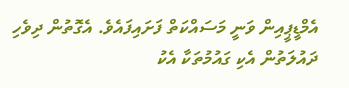އެމްޑީޕީއިން ވަނީ މަސައްކަތް ފަށައިފައެވެ. އެގޮތުން ދިވެހި ދައުލަތުން އެކި ގައުމުތަކާ އެކު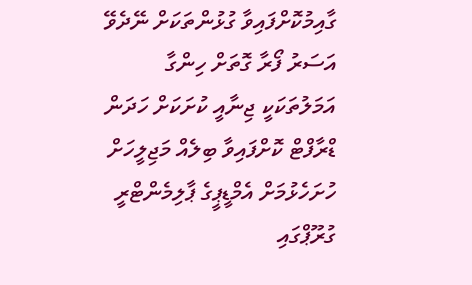ގާއިމުކޮށްފައިވާ ގުޅުންތަކަށް ނޭދެވޭ އަސަރު ފޯރާ ގޮތަށް ހިންގާ އަމަލުތަކަކީ ޖިނާއީ ކުށަކަށް ހަދަން ޑްރާފްޓް ކޮށްފައިވާ ބިލެއް މަޖިލީހަށް ހުށަހެޅުމަށް އެމްޑީޕީގެ ޕާލިމެންޓްރީ ގުރޫޕްގައި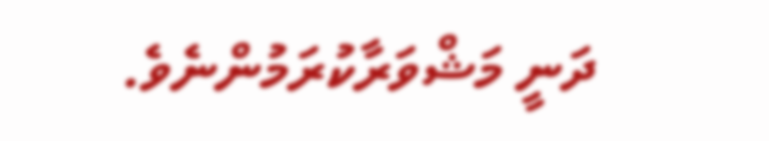ދަނީ މަޝްވަރާކުރަމުންނެވެ.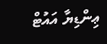ޢިންޑިޔާ އައުޓް